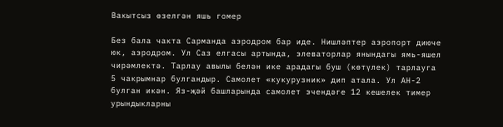Вакытсыз өзелгән яшь гомер

Без бала чакта Сарманда аэродром бар иде. Нишләптер аэропорт диюче юк, аэродром. Ул Саз елгасы артында, элеваторлар янындагы ямь-яшел чирәмлектә. Тарлау авылы белән ике арадагы буш (көтүлек) тарлауга 5 чакрымнар булгандыр. Самолет «кукурузник» дип атала. Ул АН-2 булган икән. Яз-җәй башларында самолет эчендәге 12 кешелек тимер урындыкларны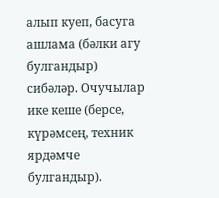алып куеп, басуга ашлама (бәлки агу булгандыр) сибәләр. Очучылар ике кеше (берсе, күрәмсең, техник ярдәмче булгандыр).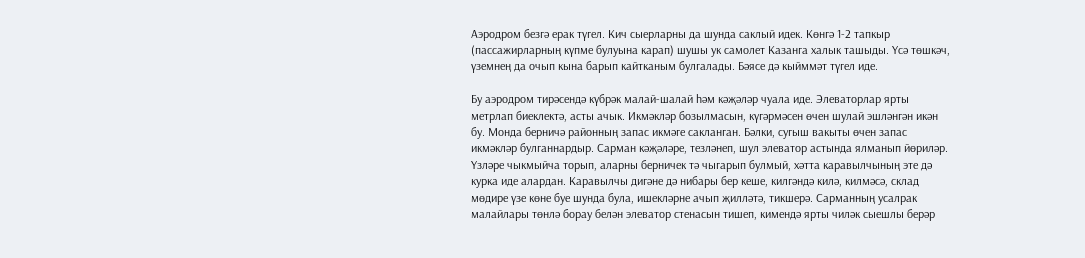Аэродром безгә ерак түгел. Кич сыерларны да шунда саклый идек. Көнгә 1-2 тапкыр (пассажирларның күпме булуына карап) шушы ук самолет Казанга халык ташыды. Үсә төшкәч, үземнең да очып кына барып кайтканым булгалады. Бәясе дә кыйммәт түгел иде.

Бу аэродром тирәсендә күбрәк малай-шалай һәм кәҗәләр чуала иде. Элеваторлар ярты метрлап биеклектә, асты ачык. Икмәкләр бозылмасын, күгәрмәсен өчен шулай эшләнгән икән бу. Монда берничә районның запас икмәге сакланган. Бәлки, сугыш вакыты өчен запас икмәкләр булганнардыр. Сарман кәҗәләре, тезләнеп, шул элеватор астында ялманып йөриләр. Үзләре чыкмыйча торып, аларны берничек тә чыгарып булмый, хәтта каравылчының эте дә курка иде алардан. Каравылчы дигәне дә нибары бер кеше, килгәндә килә, килмәсә, склад мөдире үзе көне буе шунда була, ишекләрне ачып җилләтә, тикшерә. Сарманның усалрак малайлары төнлә борау белән элеватор стенасын тишеп, кимендә ярты чиләк сыешлы берәр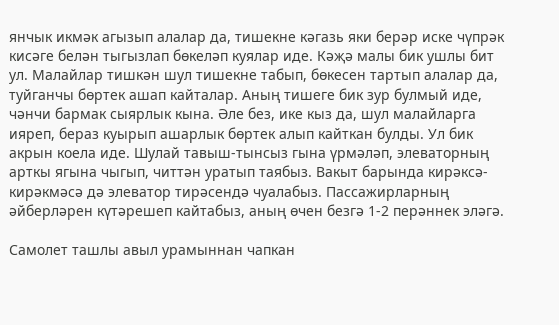янчык икмәк агызып алалар да, тишекне кәгазь яки берәр иске чүпрәк кисәге белән тыгызлап бөкеләп куялар иде. Кәҗә малы бик ушлы бит ул. Малайлар тишкән шул тишекне табып, бөкесен тартып алалар да, туйганчы бөртек ашап кайталар. Аның тишеге бик зур булмый иде, чәнчи бармак сыярлык кына. Әле без, ике кыз да, шул малайларга ияреп, бераз куырып ашарлык бөртек алып кайткан булды. Ул бик акрын коела иде. Шулай тавыш-тынсыз гына үрмәләп, элеваторның арткы ягына чыгып, читтән уратып таябыз. Вакыт барында кирәксә-кирәкмәсә дә элеватор тирәсендә чуалабыз. Пассажирларның әйберләрен күтәрешеп кайтабыз, аның өчен безгә 1-2 перәннек эләгә.

Самолет ташлы авыл урамыннан чапкан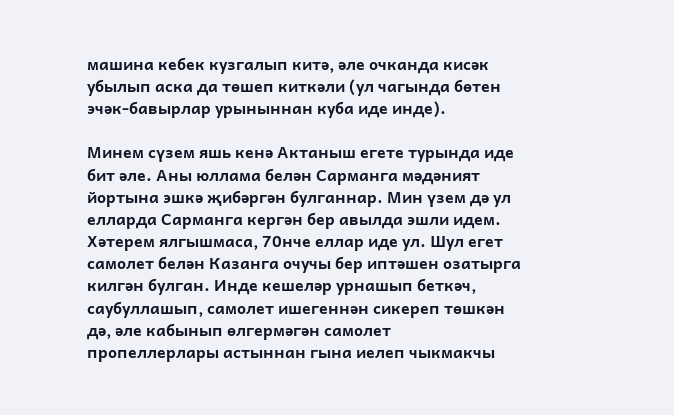машина кебек кузгалып китә, әле очканда кисәк убылып аска да төшеп киткәли (ул чагында бөтен эчәк-бавырлар урыныннан куба иде инде).

Минем сүзем яшь кенә Актаныш егете турында иде бит әле. Аны юллама белән Сарманга мәдәният йортына эшкә җибәргән булганнар. Мин үзем дә ул елларда Сарманга кергән бер авылда эшли идем. Хәтерем ялгышмаса, 70нче еллар иде ул. Шул егет самолет белән Казанга очучы бер иптәшен озатырга килгән булган. Инде кешеләр урнашып беткәч, саубуллашып, самолет ишегеннән сикереп төшкән дә, әле кабынып өлгермәгән самолет пропеллерлары астыннан гына иелеп чыкмакчы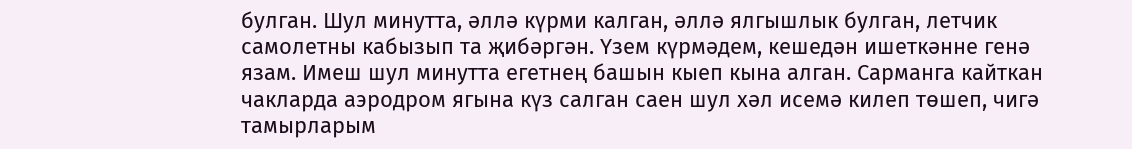булган. Шул минутта, әллә күрми калган, әллә ялгышлык булган, летчик самолетны кабызып та җибәргән. Үзем күрмәдем, кешедән ишеткәнне генә язам. Имеш шул минутта егетнең башын кыеп кына алган. Сарманга кайткан чакларда аэродром ягына күз салган саен шул хәл исемә килеп төшеп, чигә тамырларым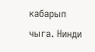кабарып чыга. Нинди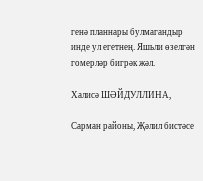генә планнары булмагандыр инде ул егетнең. Яшьли өзелгән гомерләр бигрәк жәл.

Халисә ШӘЙДУЛЛИНА,

Сарман районы, Җәлил бистәсе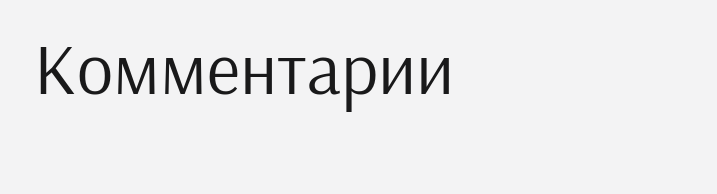Комментарии